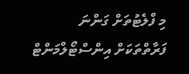މި ފްލެޓުތަށް ގަންނަ ފަރާތްތަކަށް އިންސްޓޯލްމަންޓް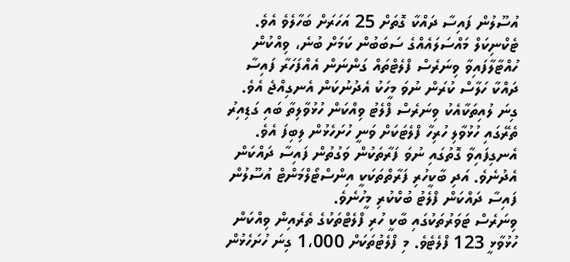އުސޫލުން ފައިސާ ދައްކާ ގޮތަށް 25 އަހަރަށް ބަހާލެވެ އެވެ.
ޓެކްނިކަލް މައްސަލައެއްގެ ސަބަބުން ކަމަށް ބުނެ، ވިއްކުން ހުއްޓާލާފައިވާ ވިނަރެސް ފްލެޓްތައް ގަންނަން އެއްފަހަރާ ފައިސާ ދައްކާ ހަލާސް ކުރަން ނުވަ މީހަކު އެދުނުކަން އެނގިއްޖެ އެވެ.
ގިނަ ލުއިތަކާއެކު ވިނަރެސް ފްލެޓު ވިއްކަން ހުޅުވާލިތާ ބައި ގަޑިއިރު ތެރޭގައި ހުޅުވާލި ހުރިހާ ފްލެޓަކަށް ވަނީ ހުށަހެޅުން ލިބިފަ އެވެ. އެނގިފައިވާ ގޮތުގައި ނުވަ ފަރާތަކުން ވަގުތުން ފައިސާ ދައްކަން އެދުނެވެ. އަދި ބާކީހުރި ފަރާތްތަކަކީ އިންސްޓޯލްމަންޓް އުސޫލުން ފައިސާ ދައްކަން ފްލެޓު ބުކްކުރި މީހުނެވެ.
ވިނަރެސް ޓަވަރުތަކުގައި ބާކީ ހުރި ފްލެޓްތަކުގެ ތެރެއިން ވިއްކަން ހުޅުވާޅީ 123 ފްލެޓެވެ. މި ފްލެޓުތަކަށް 1،000 ގިނަ ހުށަހެޅުން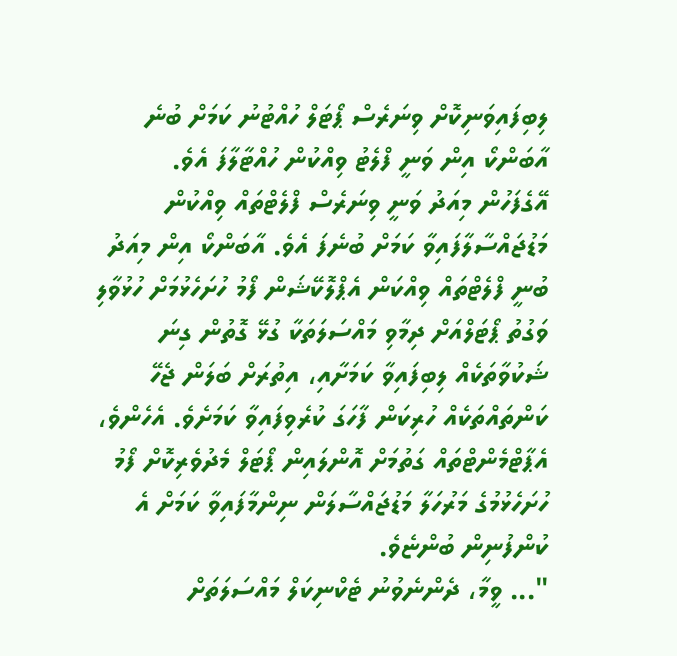ލިބިފައިވަނިކޮށް ވިނަރެސް ޕޯޓަލް ހުއްޓުނު ކަމަށް ބުނެ އާބަންކޯ އިން ވަނީ ފްލެޓު ވިއްކުން ހުއްޓާލާފަ އެވެ.
އޭގެފަހުން މިއަދު ވަނީ ވިނަރެސް ފްލެޓްތައް ވިއްކުން މަޑުޖައްސާލާފައިވާ ކަމަށް ބުނެފަ އެވެ. އާބަންކޯ އިން މިއަދު ބުނީ ފްލެޓްތައް ވިއްކަން އެޕްލޮކޭޝަން ފޯމު ހުށަހެޅުމަށް ހުޅުވާލި ވަގުތު ޕޯޓަލްއަށް ދިމާވި މައްސަލަތަކާ ގުޅޭ ގޮތުން ގިނަ ޝަކުވާތަކެއް ލިބިފައިވާ ކަމަށާއި، އިތުރަށް ބަލަން ޖެހޭ ކަންތައްތަކެއް ހުރިކަން ފާހަގަ ކުރެވިފައިވާ ކަމަށެވެ. އެހެންވެ، އެޕާޓްމެންޓްތައް ގަތުމަށް އޮންލައިން ޕޯޓަލް މެދުވެރިކޮށް ފޯމު ހުށަހެޅުމުގެ މަރުހަލާ މަޑުޖައްސާލަން ނިންމާފައިވާ ކަމަށް އެ ކުންފުނިން ބުންޏެވެ.
"... ވީމާ، ދެންނެވުނު ޓެކްނިކަލް މައްސަލަތަށް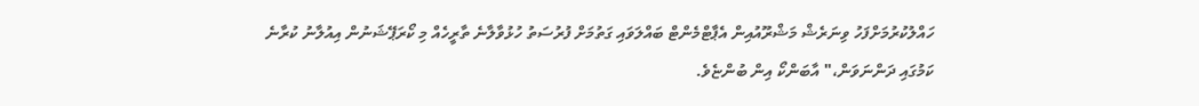ހައްލުކުރުމަށްފަހު ވިނަރެޝް މަޝްރޫއުއިން އެޕާޓްމެންޓް ބައްލަވައި ގަތުމަށް ފުރުސަތު ހުޅުވާލާނެ ތާރީހެއް މި ކޯރަޕޭޝަނުން އިއުލާނު ކުރާނެ ކަމުގައި ދަންނަވަން،" އާބަންކޯ އިން ބުންޏެވެ.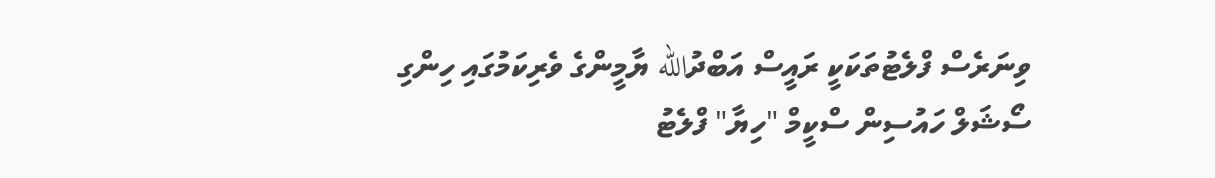ވިނަރެސް ފްލެޓުތަކަކީ ރައީސް އަބްދުالله ޔާމީންގެ ވެރިކަމުގައި ހިންގި ސޯޝަލް ހައުސިން ސްކީމް "ހިޔާ" ފްލެޓު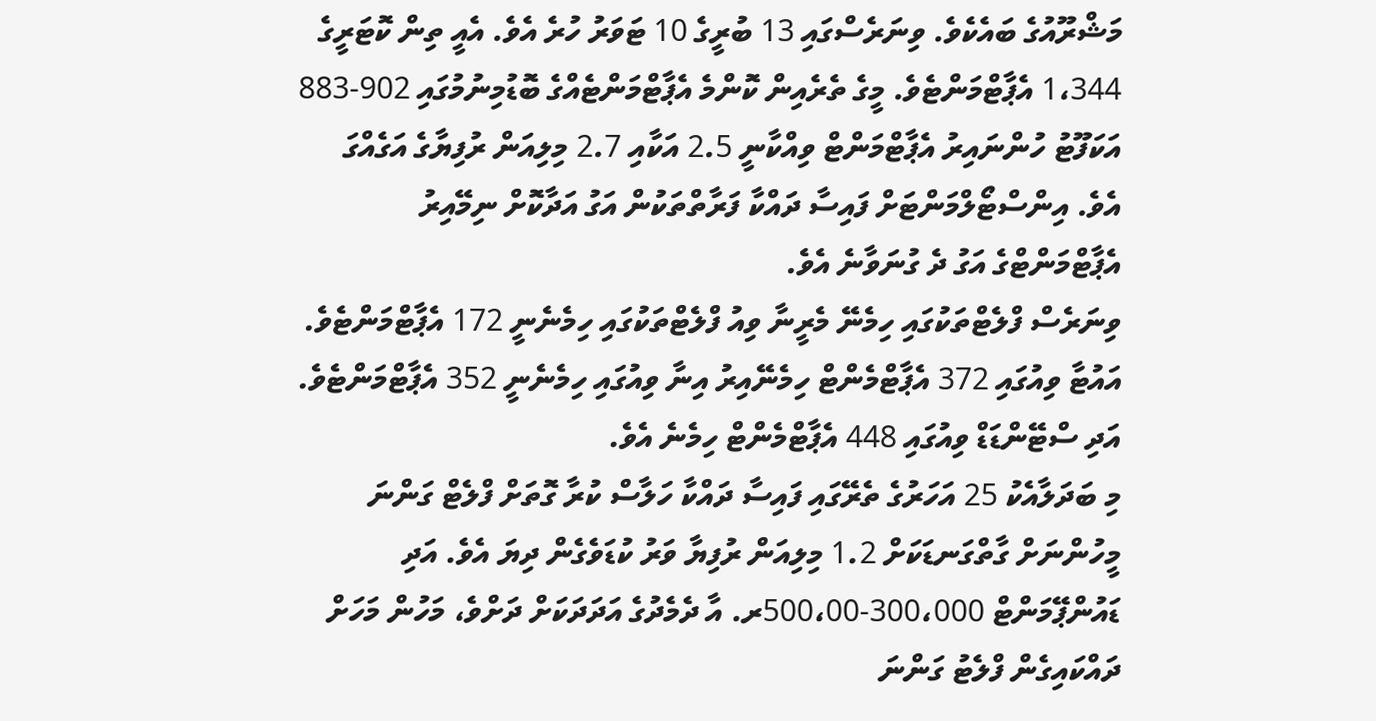މަޝްރޫއުގެ ބައެކެވެ. ވިނަރެސްގައި 13 ބުރީގެ 10 ޓަވަރު ހުރެ އެވެ. އެއީ ތިން ކޮޓަރީގެ 1،344 އެޕާޓްމަންޓެވެ. މީގެ ތެރެއިން ކޮންމެ އެޕާޓްމަންޓެއްގެ ބޮޑުމިނުމުގައި 902-883 އަކަފޫޓު ހުންނައިރު އެޕާޓްމަންޓް ވިއްކާނީ 2.5 އަކާއި 2.7 މިލިއަން ރުފިޔާގެ އަގެއްގަ އެވެ. އިންސްޓޯލްމަންޓަށް ފައިސާ ދައްކާ ފަރާތްތަކުން އަގު އަދާކޮށް ނިމޭއިރު އެޕާޓްމަންޓްގެ އަގު ދެ ގުނަވާނެ އެވެ.
ވިނަރެސް ފްލެޓްތަކުގައި ހިމެނޭ މެރީނާ ވިއު ފްލެޓްތަކުގައި ހިމެނެނީ 172 އެޕާޓްމަންޓެވެ. އައުޓާ ވިއުގައި 372 އެޕާޓްމެންޓް ހިމެނޭއިރު އިނާ ވިއުގައި ހިމެނެނީ 352 އެޕާޓްމަންޓެވެ. އަދި ސްޓޭންޑަޑް ވިއުގައި 448 އެޕާޓްމެންޓް ހިމެނެ އެވެ.
މި ބަދަލާއެކު 25 އަހަރުގެ ތެރޭގައި ފައިސާ ދައްކާ ހަލާސް ކުރާ ގޮތަށް ފްލެޓް ގަންނަ މީހުންނަށް ގާތްގަނޑަކަށް 1.2 މިލިއަން ރުފިޔާ ވަރު ކުޑަވެގެން ދިޔަ އެވެ. އަދި ޑައުންޕޭމަންޓް 300،000-500،00ރ. އާ ދެމެދުގެ އަދަދަކަށް ދަށްވެ، މަހުން މަހަށް ދައްކައިގެން ފްލެޓު ގަންނަ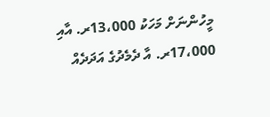މީހުންނަށް މަހަކު 13،000ރ. އާއި 17،000ރ. އާ ދެމެދުގެ އަދަދެއް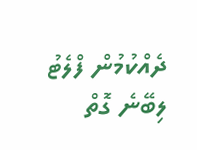ދެއްކުމުން ފްލެޓު ލިބޭނެ ގޮތް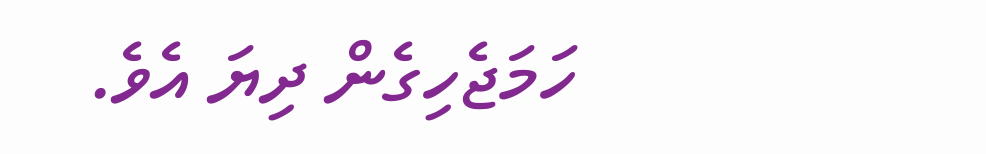ހަމަޖެހިގެން ދިޔަ އެވެ.